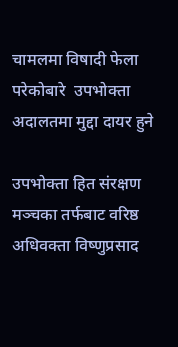चामलमा विषादी फेला परेकोबारे  उपभोक्ता अदालतमा मुद्दा दायर हुने

उपभोक्ता हित संरक्षण मञ्चका तर्फबाट वरिष्ठ अधिवक्ता विष्णुप्रसाद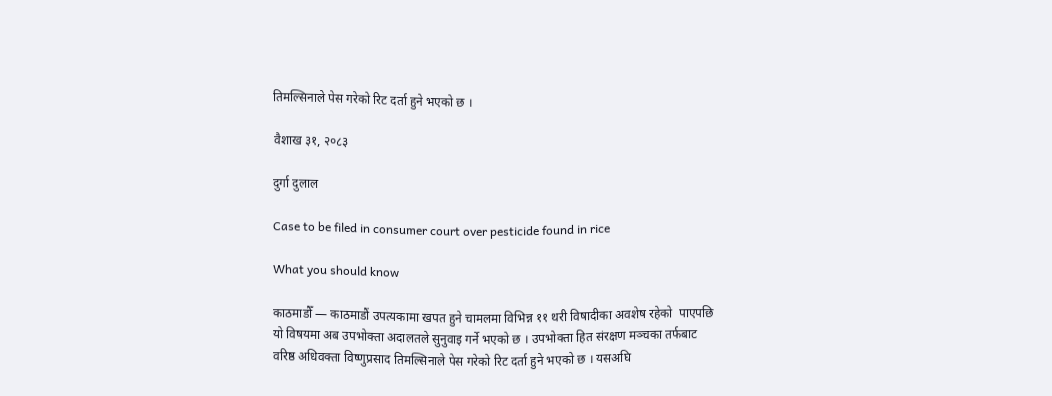तिमल्सिनाले पेस गरेको रिट दर्ता हुने भएको छ ।

वैशाख ३१, २०८३

दुर्गा दुलाल

Case to be filed in consumer court over pesticide found in rice

What you should know

काठमाडौँ — काठमाडौं उपत्यकामा खपत हुने चामलमा विभिन्न ११ थरी विषादीका अवशेष रहेको  पाएपछि यो विषयमा अब उपभोक्ता अदालतले सुनुवाइ गर्ने भएको छ । उपभोक्ता हित संरक्षण मञ्चका तर्फबाट वरिष्ठ अधिवक्ता विष्णुप्रसाद तिमल्सिनाले पेस गरेको रिट दर्ता हुने भएको छ । यसअघि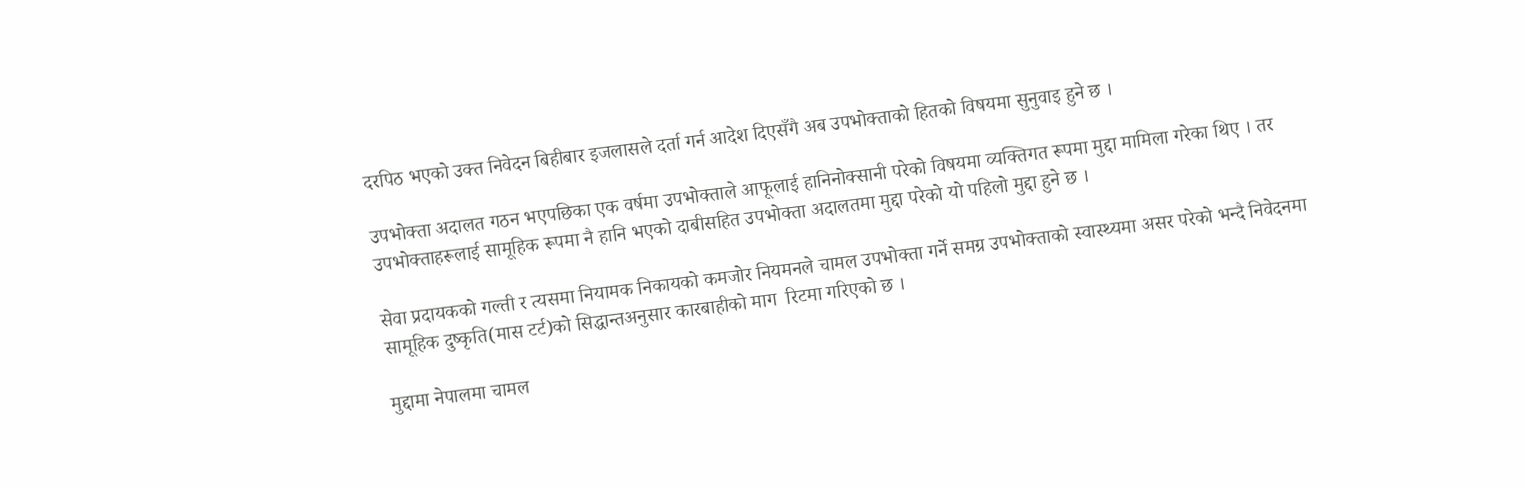दरपिठ भएको उक्त निवेदन बिहीबार इजलासले दर्ता गर्न आदेश दिएसँगै अब उपभोक्ताको हितको विषयमा सुनुवाइ हुने छ ।

उपभोक्ता अदालत गठन भएपछिका एक वर्षमा उपभोक्ताले आफूलाई हानिनोक्सानी परेको विषयमा व्यक्तिगत रूपमा मुद्दा मामिला गरेका थिए । तर उपभोक्ताहरूलाई सामूहिक रूपमा नै हानि भएको दाबीसहित उपभोक्ता अदालतमा मुद्दा परेको यो पहिलो मुद्दा हुने छ ।

सेवा प्रदायकको गल्ती र त्यसमा नियामक निकायको कमजोर नियमनले चामल उपभोक्ता गर्ने समग्र उपभोक्ताको स्वास्थ्यमा असर परेको भन्दै निवेदनमा सामूहिक दुष्कृति(मास टर्ट)को सिद्धान्तअनुसार कारबाहीको माग  रिटमा गरिएको छ ।

मुद्दामा नेपालमा चामल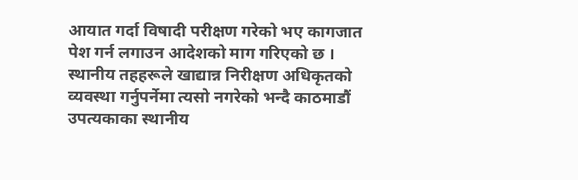आयात गर्दा विषादी परीक्षण गरेको भए कागजात पेश गर्न लगाउन आदेशको माग गरिएको छ । स्थानीय तहहरूले खाद्यान्न निरीक्षण अधिकृतको व्यवस्था गर्नुपर्नेमा त्यसो नगरेको भन्दै काठमाडौं उपत्यकाका स्थानीय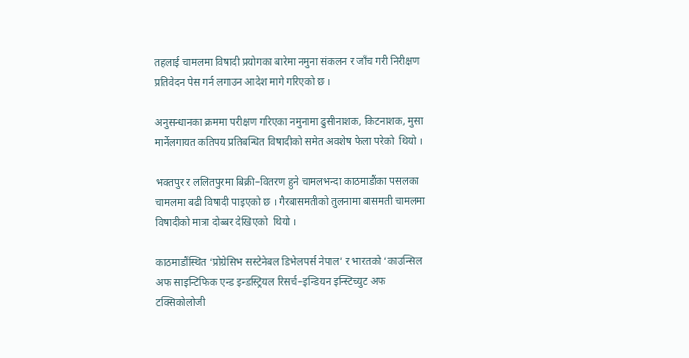तहलाई चामलमा विषादी प्रयोगका बारेमा नमुना संकलन र जाँच गरी निरीक्षण प्रतिवेदन पेस गर्न लगाउन आदेश मागे गरिएको छ ।

अनुसन्धानका क्रममा परीक्षण गरिएका नमुनामा ढुसीनाशक, किटनाशक, मुसा मार्नेलगायत कतिपय प्रतिबन्धित विषादीको समेत अवशेष फेला परेको  थियो ।

भक्तपुर र ललितपुरमा बिक्री–वितरण हुने चामलभन्दा काठमाडौंका पसलका चामलमा बढी विषादी पाइएको छ । गैरबासमतीको तुलनामा बासमती चामलमा विषादीको मात्रा दोब्बर देखिएको  थियो ।

काठमाडौंस्थित ‘प्रोग्रेसिभ सस्टेनेबल डिभेलपर्स नेपाल’ र भारतको ‘काउन्सिल अफ साइन्टिफिक एन्ड इन्डस्ट्रियल रिसर्च–इन्डियन इन्स्टिच्युट अफ टक्सिकोलोजी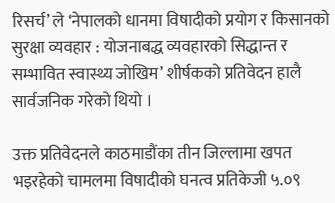रिसर्च’ ले ‘नेपालको धानमा विषादीको प्रयोग र किसानको सुरक्षा व्यवहार : योजनाबद्ध व्यवहारको सिद्धान्त र सम्भावित स्वास्थ्य जोखिम’ शीर्षकको प्रतिवेदन हालै सार्वजनिक गरेको थियो ।

उक्त प्रतिवेदनले काठमाडौंका तीन जिल्लामा खपत भइरहेको चामलमा विषादीको घनत्व प्रतिकेजी ५.०९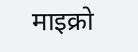माइक्रो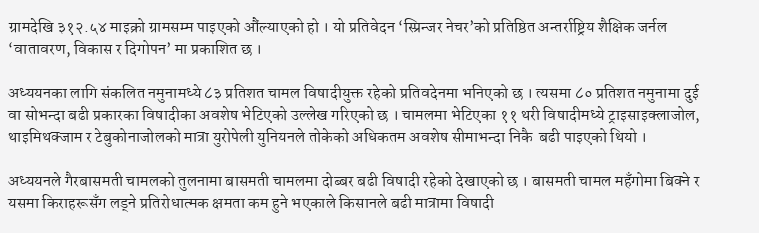ग्रामदेखि ३१२.५४ माइक्रो ग्रामसम्म पाइएको औंल्याएको हो । यो प्रतिवेदन ‘स्प्रिन्जर नेचर’को प्रतिष्ठित अन्तर्राष्ट्रिय शैक्षिक जर्नल ‘वातावरण, विकास र दिगोपन’ मा प्रकाशित छ ।

अध्ययनका लागि संकलित नमुनामध्ये ८३ प्रतिशत चामल विषादीयुक्त रहेको प्रतिवदेनमा भनिएको छ । त्यसमा ८० प्रतिशत नमुनामा दुई वा सोभन्दा बढी प्रकारका विषादीका अवशेष भेटिएको उल्लेख गरिएको छ । चामलमा भेटिएका ११ थरी विषादीमध्ये ट्राइसाइक्लाजोल, थाइमिथक्जाम र टेबुकोनाजोलको मात्रा युरोपेली युनियनले तोकेको अधिकतम अवशेष सीमाभन्दा निकै  बढी पाइएको थियो ।

अध्ययनले गैरबासमती चामलको तुलनामा बासमती चामलमा दोब्बर बढी विषादी रहेको देखाएको छ । बासमती चामल महँगोमा बिक्ने र यसमा किराहरूसँग लड्ने प्रतिरोधात्मक क्षमता कम हुने भएकाले किसानले बढी मात्रामा विषादी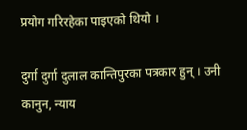प्रयोग गरिरहेका पाइएको थियो ।

दुर्गा दुर्गा दुलाल कान्तिपुरका पत्रकार हुन् । उनी कानुन, न्याय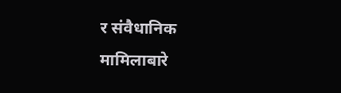र संवैधानिक मामिलाबारे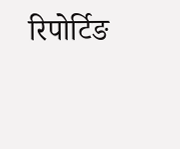रिपोर्टिङ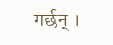गर्छन् ।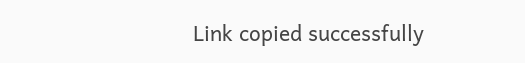Link copied successfully